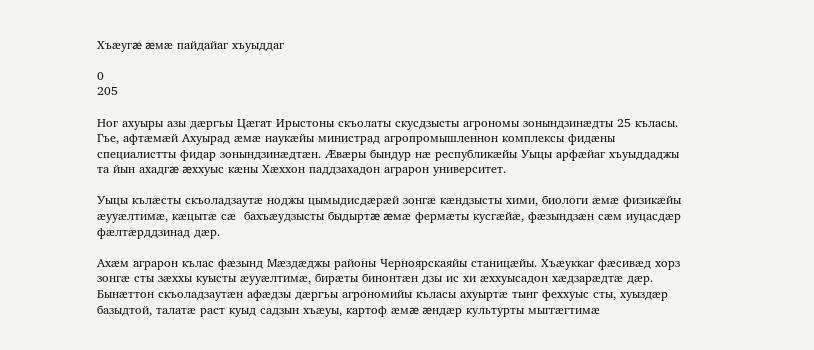Хъæугæ æмæ пайдайаг хъуыддаг

0
205

Ног ахуыры азы дæргъы Цæгат Ирыстоны скъолаты скусдзысты агрономы зонындзинæдты 25 къласы. Гъе, афтæмæй Ахуырад æмæ наукæйы министрад агропромышленнон комплексы фидæны специалистты фидар зонындзинæдтæн. Æвæры бындур нæ республикæйы Уыцы арфæйаг хъуыддаджы та йын ахадгæ æххуыс кæны Хæххон паддзахадон аграрон университет.

Уыцы кълæсты скъоладзаутæ ноджы цымыдисдæрæй зонгæ кæндзысты хими, биологи æмæ физикæйы æууæлтимæ, кæцытæ сæ  бахъæудзысты быдыртæ æмæ фермæты кусгæйæ, фæзындзæн сæм иуцасдæр фæлтæрддзинад дæр.

Ахæм аграрон кълас фæзынд Мæздæджы районы Черноярскаяйы станицæйы. Хъæуккаг фæсивæд хорз зонгæ сты зæххы куысты æууæлтимæ, бирæты бинонтæн дзы ис хи æххуысадон хæдзарæдтæ дæр. Бынæттон скъоладзаутæн афæдзы дæргъы агрономийы къласы ахуыртæ тынг феххуыс сты, хуыздæр базыдтой, талатæ раст куыд садзын хъæуы, картоф æмæ æндæр культурты мыггæгтимæ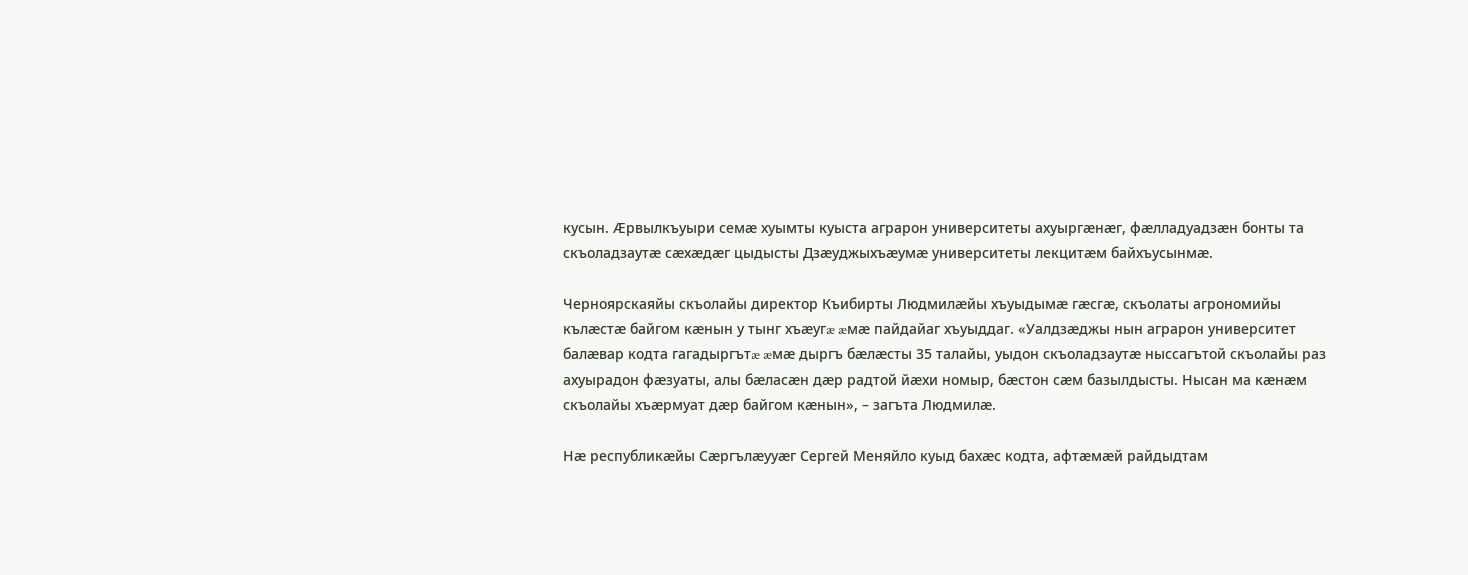кусын. Æрвылкъуыри семæ хуымты куыста аграрон университеты ахуыргæнæг, фæлладуадзæн бонты та скъоладзаутæ сæхæдæг цыдысты Дзæуджыхъæумæ университеты лекцитæм байхъусынмæ.

Черноярскаяйы скъолайы директор Къибирты Людмилæйы хъуыдымæ гæсгæ, скъолаты агрономийы кълæстæ байгом кæнын у тынг хъæугæ æмæ пайдайаг хъуыддаг. «Уалдзæджы нын аграрон университет балæвар кодта гагадыргътæ æмæ дыргъ бæлæсты 35 талайы, уыдон скъоладзаутæ ныссагътой скъолайы раз ахуырадон фæзуаты, алы бæласæн дæр радтой йæхи номыр, бæстон сæм базылдысты. Нысан ма кæнæм скъолайы хъæрмуат дæр байгом кæнын», – загъта Людмилæ.

Нæ республикæйы Сæргълæууæг Сергей Меняйло куыд бахæс кодта, афтæмæй райдыдтам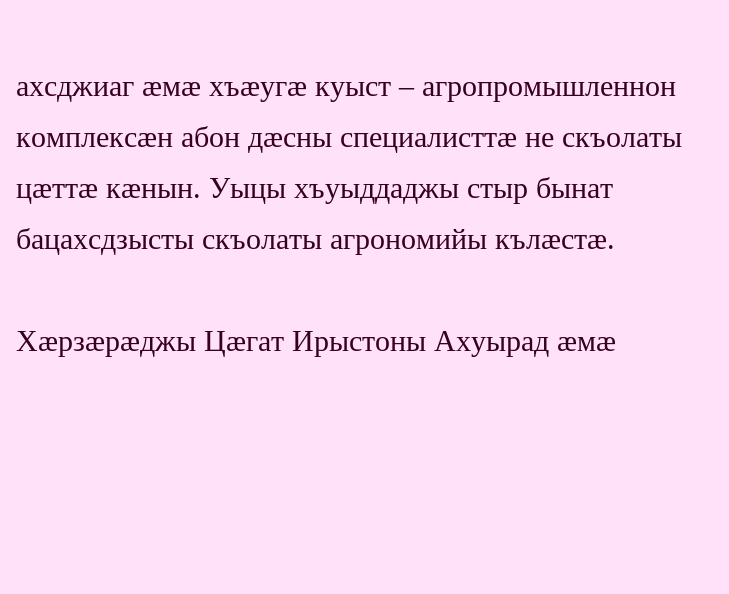ахсджиаг æмæ хъæугæ куыст – агропромышленнон комплексæн абон дæсны специалисттæ не скъолаты цæттæ кæнын. Уыцы хъуыддаджы стыр бынат бацахсдзысты скъолаты агрономийы кълæстæ.

Хæрзæрæджы Цæгат Ирыстоны Ахуырад æмæ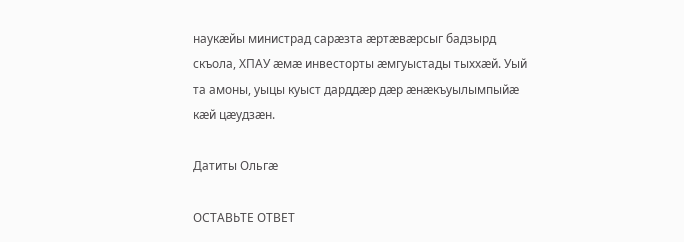наукæйы министрад сарæзта æртæвæрсыг бадзырд скъола, ХПАУ æмæ инвесторты æмгуыстады тыххæй. Уый та амоны, уыцы куыст дарддæр дæр æнæкъуылымпыйæ кæй цæудзæн.

Датиты Ольгæ

ОСТАВЬТЕ ОТВЕТ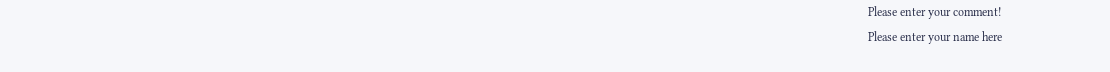Please enter your comment!
Please enter your name here